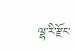ལྷ་རི་རྫོང་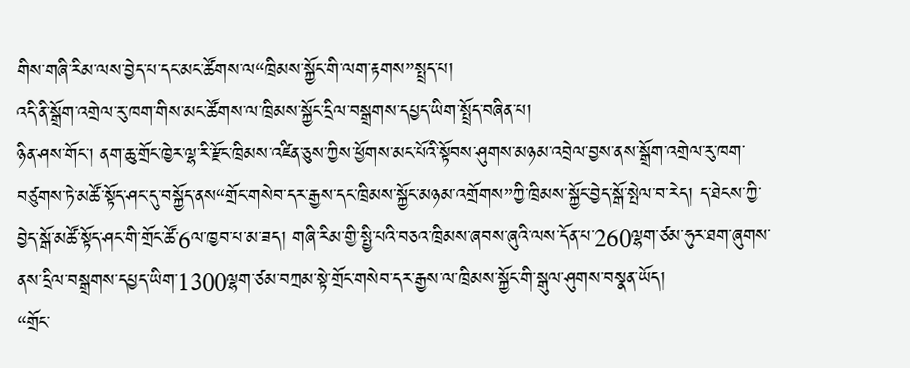གིས་གཞི་རིམ་ལས་བྱེད་པ་དང་མང་ཚོགས་ལ“ཁྲིམས་སྐྱོང་གི་ལག་རྟགས”སྤྲད་པ།
འདི་ནི་སྒྲོག་འགྲེལ་རུ་ཁག་གིས་མང་ཚོགས་ལ་ཁྲིམས་སྐྱོང་དྲིལ་བསྒྲགས་དཔྱད་ཡིག་སྤྲོད་བཞིན་པ།
ཉིན་ཤས་གོང་། ནག་ཆུ་གྲོང་ཁྱེར་ལྷ་རི་རྫོང་ཁྲིམས་འཛིན་ཅུས་ཀྱིས་ཕྱོགས་མང་པོའི་སྟོབས་ཤུགས་མཉམ་འབྲེལ་བྱས་ནས་སྒྲོག་འགྲེལ་རུ་ཁག་བཙུགས་ཏེ་མཚོ་སྟོད་ཤང་དུ་བསྐྱོད་ནས“གྲོང་གསེབ་དར་རྒྱས་དང་ཁྲིམས་སྐྱོང་མཉམ་འགྲོགས”ཀྱི་ཁྲིམས་སྐྱོང་བྱེད་སྒོ་སྤེལ་བ་རེད། ད་ཐེངས་ཀྱི་བྱེད་སྒོ་མཚོ་སྟོད་ཤང་གི་གྲོང་ཚོ་6ལ་ཁྱབ་པ་མ་ཟད། གཞི་རིམ་གྱི་སྤྱི་པའི་བཅའ་ཁྲིམས་ཞབས་ཞུའི་ལས་དོན་པ་260ལྷག་ཙམ་ཧུར་ཐག་ཞུགས་ནས་དྲིལ་བསྒྲགས་དཔྱད་ཡིག་1300ལྷག་ཙམ་བཀྲམ་སྟེ་གྲོང་གསེབ་དར་རྒྱས་ལ་ཁྲིམས་སྐྱོང་གི་སྒུལ་ཤུགས་བསྣན་ཡོད།
“གྲོང་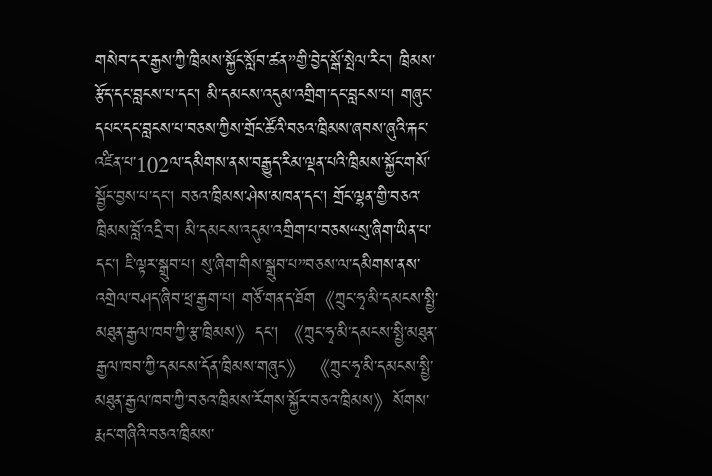གསེབ་དར་རྒྱས་ཀྱི་ཁྲིམས་སྐྱོང་སློབ་ཚན”གྱི་བྱེད་སྒོ་སྤེལ་རིང་། ཁྲིམས་རྩོད་དང་བླངས་པ་དང་། མི་དམངས་འདུམ་འགྲིག་དང་བླངས་པ། གཞུང་དཔང་དང་བླངས་པ་བཅས་ཀྱིས་གྲོང་ཚོའི་བཅའ་ཁྲིམས་ཞབས་ཞུའི་རྐང་འཛིན་པ་102ལ་དམིགས་ནས་བརྒྱུད་རིམ་ལྡན་པའི་ཁྲིམས་སྐྱོང་གསོ་སྦྱོང་བྱས་པ་དང་། བཅའ་ཁྲིམས་ཤེས་མཁན་དང་། གྲོང་ལྷན་གྱི་བཅའ་ཁྲིམས་བློ་འདྲི་བ། མི་དམངས་འདུམ་འགྲིག་པ་བཅས“སུ་ཞིག་ཡིན་པ་དང་། ཇི་ལྟར་སྒྲུབ་པ། སུ་ཞིག་གིས་སྒྲུབ་པ”བཅས་ལ་དམིགས་ནས་འགྲེལ་བཤད་ཞིབ་ཕྲ་རྒྱག་པ། གཙོ་གནད་ཐོག《ཀྲུང་ཧྭ་མི་དམངས་སྤྱི་མཐུན་རྒྱལ་ཁབ་ཀྱི་རྩ་ཁྲིམས》དང་། 《ཀྲུང་ཧྭ་མི་དམངས་སྤྱི་མཐུན་རྒྱལ་ཁབ་ཀྱི་དམངས་དོན་ཁྲིམས་གཞུང》 《ཀྲུང་ཧྭ་མི་དམངས་སྤྱི་མཐུན་རྒྱལ་ཁབ་ཀྱི་བཅའ་ཁྲིམས་རོགས་སྐྱོར་བཅའ་ཁྲིམས》སོགས་རྨང་གཞིའི་བཅའ་ཁྲིམས་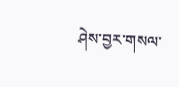ཤེས་བྱར་གསལ་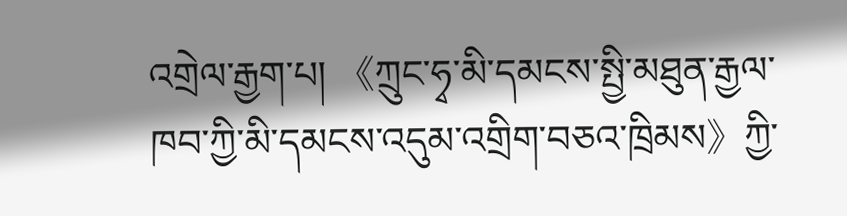འགྲེལ་རྒྱག་པ། 《ཀྲུང་ཧྭ་མི་དམངས་སྤྱི་མཐུན་རྒྱལ་ཁབ་ཀྱི་མི་དམངས་འདུམ་འགྲིག་བཅའ་ཁྲིམས》ཀྱི་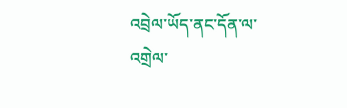འབྲེལ་ཡོད་ནང་དོན་ལ་འགྲེལ་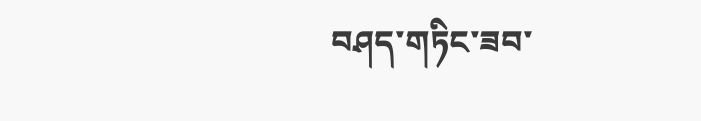བཤད་གཏིང་ཟབ་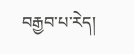བརྒྱབ་པ་རེད།